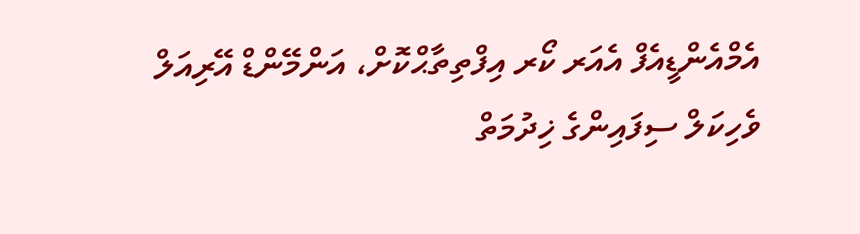އެމްއެންޑީއެފް އެއަރ ކޯރ އިފްތިތާޙްކޮށް، އަންމޭންޑް އޭރިއަލް ވެހިކަލް ސިފައިންގެ ޚިދުމަތް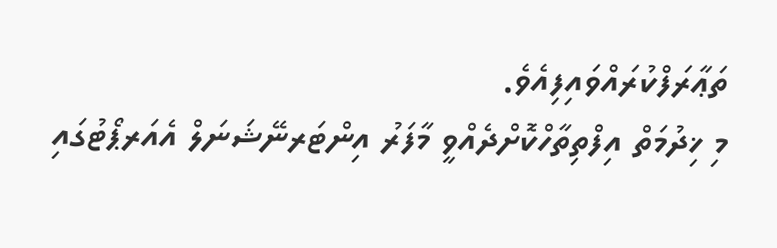ތަޢާރަފްކުރައްވައިފިއެވެ.
މި ޚިދުމަތް އިފްތިތާހްކޮށްދެއްވީ މާފަރު އިންޓަރނޭޝަނަލް އެއަރޕޯޓުގައި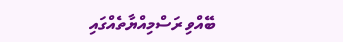ބޭއްވި ރަސްމިއްޔާތެއްގައި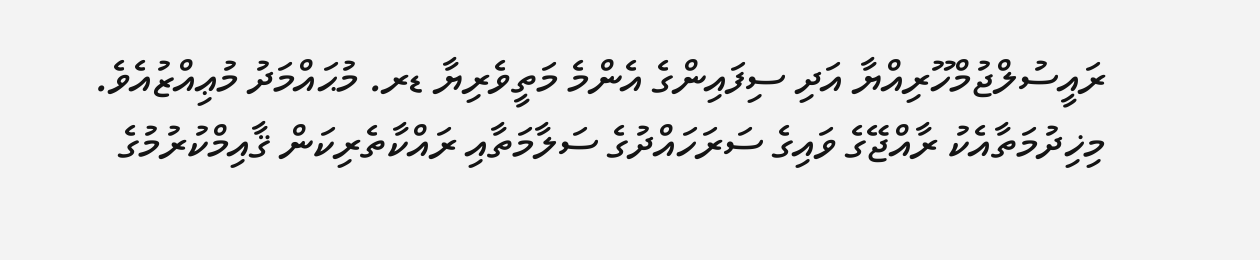ރައީސުލްޖުމްހޫރިއްޔާ އަދި ސިފައިންގެ އެންމެ މަތީވެރިޔާ ޑރ. މުޙައްމަދު މުޢިއްޒުއެވެ.
މިޚިދުމަތާއެކު ރާއްޖޭގެ ވައިގެ ސަރަހައްދުގެ ސަލާމަތާއި ރައްކާތެރިކަން ޤާއިމްކުރުމުގެ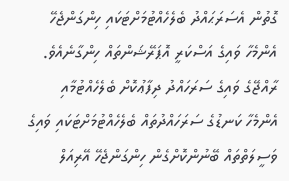ގޮތުން އެސަރަޙައްދު ބެލެހެއްޓުމަށްޓަކައި ހިންގަންޖެހޭ އެންމެހާ ވައިގެ އަސްކަރީ އޮޕަރޭޝަންތައް ހިންގާނެއެވެ.
ރާއްޖޭގެ ވައިގެ ސަރަހައްދު ދިފާޢުކޮށް ބެލެހެއްޓުމާއި އެންމެހާ ކަނޑުގެ ސަރަހައްދުތައް ބެލެހެއްޓުމަށްޓަކައި ވައިގެ ވަސީލަތްތައް ބޭނުންކޮށްގެން ހިންގަންޖެހޭ އޭރިއަލް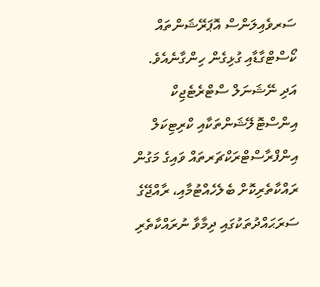ސަރވެއިލަންސް އޮޕަރޭޝަންތައް ކޯސްޓްގާޑާއި ގުޅިގެން ހިންގާނެއެވެ.
އަދި ނޭޝަނަލް ސްޓްރެޓެޖިކް އިންސްޓޮލޭޝަންތަކާއި ކްރިޓިކަލް އިންފްރާސްޓްރަކްޗަރތައް ވައިގެ މަގުން ރައްކާތެރިކޮށް ބެލެހެއްޓުމާއި، ރާއްޖޭގެ ސަރަޙައްދުތަކުގައި ދިމާވާ ނުރައްކާތެރި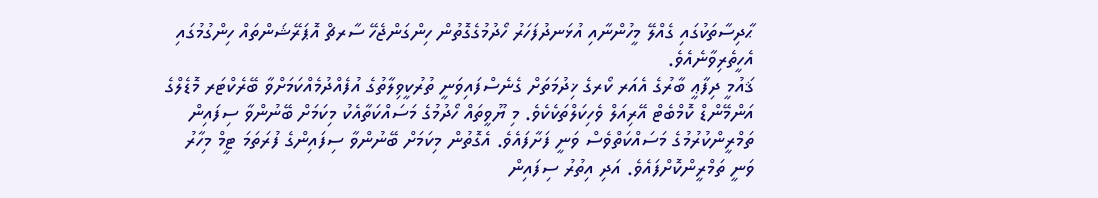ޙާދިސާތަކުގައި ގެއްލޭ މީހުންނާއި އުޅަނދުފަހަރު ހޯދުމުގެގޮތުން ހިންގަންޖެހޭ ސާރޗް އޮޕަރޭޝަންތައް ހިންގުމުގައި އެހީތެރިވާނެއެވެ.
ޤައުމީ ދިފާޢީ ބާރުގެ އެއަރ ކޯރގެ ޚިދުމަތަށް ގެނެސްފައިވަނީ ތުރުކީވިލާތުގެ އުފެއްދުމެއްކަމަށްވާ ބޭރެކްޓަރ މޮޑެލްގެ އަންމޭންޑް ކޮމްބެޓް އޭރިއަލް ވެހިކަލްތަކެކެވެ. މި ޔޫވީތައް ހޯދުމުގެ މަސައްކަތާއެކު މިކަމަށް ބޭނުންވާ ސިފައިން ތަމްރީންކުރުމުގެ މަސައްކަތްވެސް ވަނީ ފަށާފައެވެ. އެގޮތުން މިކަމަށް ބޭނުންވާ ސިފައިންގެ ފުރަތަމަ ޓީމް މިހާރު ވަނީ ތަމްރީންކޮށްފައެވެ. އަދި އިތުރު ސިފައިން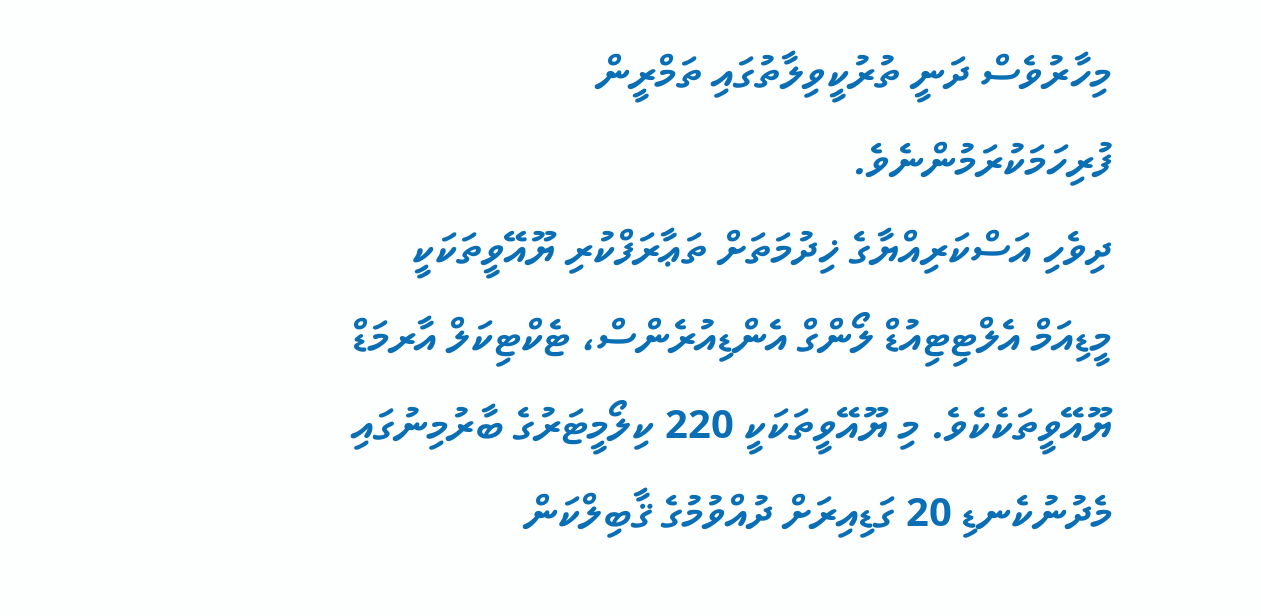މިހާރުވެސް ދަނީ ތުރުކީވިލާތުގައި ތަމްރީން ފުރިހަމަކުރަމުންނެވެ.
ދިވެހި އަސްކަރިއްޔާގެ ޚިދުމަތަށް ތަޢާރަފްކުރި ޔޫއޭވީތަކަކީ މީޑިއަމް އެލްޓިޓިއުޑް ލޯންގް އެންޑިއުރެންސް، ޓެކްޓިކަލް އާރމަޑް ޔޫއޭވީތަކެކެވެ. މި ޔޫއޭވީތަކަކީ 220 ކިލޯމީޓަރުގެ ބާރުމިނުގައި މެދުނުކެނޑި 20 ގަޑިއިރަށް ދުއްވުމުގެ ޤާބިލްކަން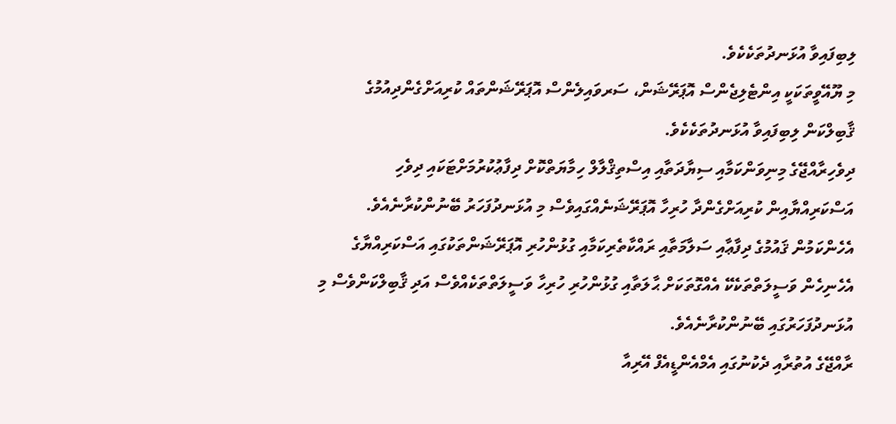ލިބިފައިވާ އުޅަނދުތަކެކެވެ.
މި ޔޫއޭވީތަކަކީ އިންޓެލިޖެންސް އޮޕަރޭޝަން، ސަރވައިލެންސް އޮޕަރޭޝަންތައް ކުރިއަށްގެންދިއުމުގެ ޤާބިލްކަން ލިބިފައިވާ އުޅަނދުތަކެކެވެ.
ދިވެހިރާއްޖޭގެ މިނިވަންކަމާއި ސިޔާދަތާއި އިސްތިޤްލާލް ހިމާޔަތްކޮށް ދިފާޢުކުރުމަށްޓަކައި ދިވެހި އަސްކަރިއްޔާއިން ކުރިއަށްގެންދާ ހުރިހާ އޮޕަރޭޝަނެއްގައިވެސް މި އުޅަނދުފަހަރު ބޭނުންކުރާނެއެވެ. އެހެންކަމުން ޤައުމުގެ ދިފާޢާއި ސަލާމަތާއި ރައްކާތެރިކަމާއި ގުޅުންހުރި އޮޕަރޭޝަންތަކުގައި އަސްކަރިއްޔާގެ އެހެނިހެން ވަސީލަތްތަކެކޭ އެއްގޮތަކަށް ޙާލަތާއި ގުޅުންހުރި ހުރިހާ ވަސީލަތްތަކެއްވެސް އަދި ޤާބިލްކަންވެސް މި އުޅަނދުފަހަރުގައި ބޭނުންކުރާނެއެވެ.
ރާއްޖޭގެ އުތުރާއި ދެކުނުގައި އެމްއެންޑީއެފް އޭރިއާ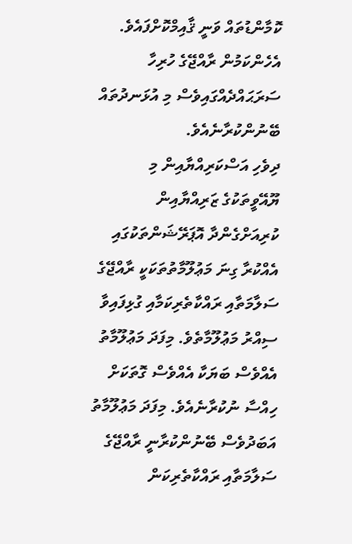ކޮމާންޑުތައް ވަނީ ޤާއިމްކޮށްފައެވެ. އެހެންކަމުން ރާއްޖޭގެ ހުރިހާ ސަރަޙައްދެއްގައިވެސް މި އުޅަނދުތައް ބޭނުންކުރާނެއެވެ.
ދިވެހި އަސްކަރިއްޔާއިން މި ޔޫއޭވީތަކުގެ ޒަރިއްޔާއިން ކުރިއަށްގެންދާ އޮޕަރޭޝަންތަކުގައި އެއްކުރާ ގިނަ މަޢުލޫމާތުތަކަކީ ރާއްޖޭގެ ސަލާމަތާއި ރައްކާތެރިކަމާއި ގުޅިފައިވާ ސިއްރު މަޢުލޫމާތެވެ. މިފަދަ މަޢުލޫމާތު އެއްވެސް ބަޔަކާ އެއްވެސް ގޮތަކަށް ހިއްސާ ނުކުރާނެއެވެ. މިފަދަ މަޢުލޫމާތު އަބަދުވެސް ބޭނުންކުރާނީ ރާއްޖޭގެ ސަލާމަތާއި ރައްކާތެރިކަން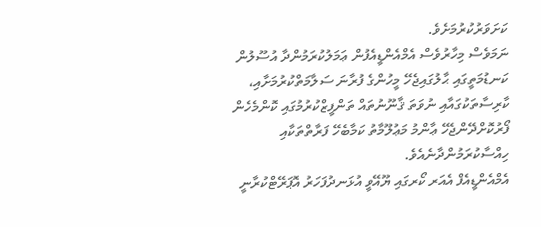ކަށަވަރުކުރުމަށެވެ.
ނަމަވެސް މިހާރުވެސް އެމްއެންޑީއެފުން ޢަމަލުކުރަމުންދާ އުސޫލުން ކަނޑުމަތީގައި ޙާލުގައިޖެހޭ މީހުންގެ ފުރާނަ ސަލާމަތްކުރުމަށާއި، ކާރިސާތަކުގައާއި ނުވަތަ ޤާނޫނުތައް ތަންފީޒްކުރުމުގައި ކޮންމެހެން ފޯރުކޮށްދޭންޖެހޭ ޢާންމު މަޢުލޫމާތު ކަމާބެހޭ ފަރާތްތަކާއި ހިއްސާކުރަމުންދާނެއެވެ.
އެމްއެންޑީއެފް އެއަރ ކޯރގައި ޔޫއޭވީ އުޅަނދުފަހަރު އޮޕަރޭޓްކުރާނީ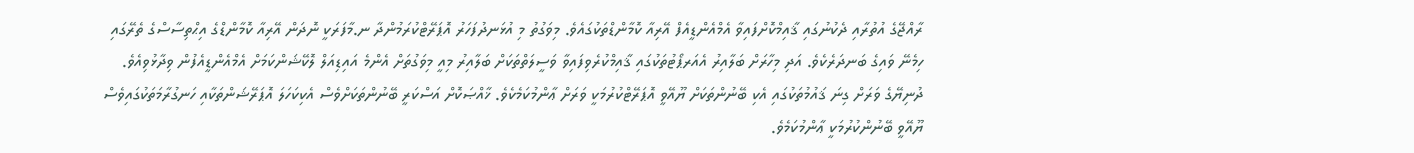ރާއްޖޭގެ އުތުރާއި ދެކުނުގައި ޤާއިމްކޮށްފައިވާ އެމްއެންޑީއެފް އޭރިއާ ކޮމާންޑްތަކުގައެވެ. މިވަގުތު މި އުޅަނދުފަހަރު އޮޕަރޭޓްކުރަމުންދާ ނ.މާފަރަކީ ނޮދަން އޭރިއާ ކޮމާންޑްގެ އިޙްތިސާސްގެ ތެރޭގައި ހިމެނޭ ވައިގެ ބަނދަރެކެވެ. އަދި މިހާރަށް ބަލާއިރު އެއަރޕޯޓުތަކުގައި ޤާއިމްކުރެވިފައިވާ ވަސީލަތްތަކަށް ބަލާއިރު މިއީ މިވަގުތަށް އެންމެ އައިޑިއަލް ލޮކޭޝަންކަމަށް އެމްއެންޑީއެފުން ވިދާޅުވިއެވެ.
ދުނިޔޭގެ ވަރަށް ގިނަ ޤައުމުތަކުގައި އެކި ބޭނުންތަކަށް ޔޫއޭވީ އޮޕަރޭޓްކުރުމަކީ ވަރަށް ޢާންމުކަމެކެވެ. ޚާއްޞަކޮށް އަސްކަރީ ބޭނުންތަކަށްވެސް އެކިކަހަލަ އޮޕަރޭޝަންތަކާއި ހަނގުރާމަތަކުގައިވެސް ޔޫއޭވީ ބޭނުންކުރުމަކީ ޢާންމުކަމެވެ.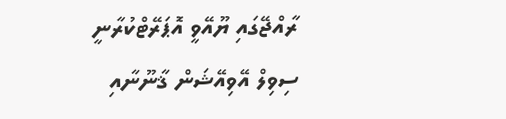ރާއްޖޭގައި ޔޫއޭވީ އޮޕަރޭޓްކުރާނީ ސިވިލް އޭވިއޭޝަން ޤާނޫނާއި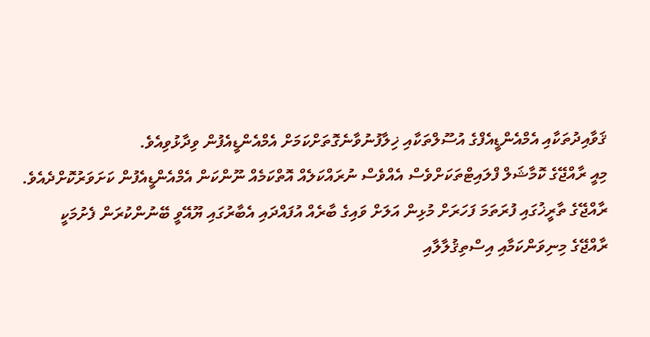ޤަވާއިދުތަކާއި އެމްއެންޑީއެފްގެ އުސޫލްތަކާއި ޚިލާފުނުވާނެގޮތަށްކަމަށް އެމްއެންޑީއެފުން ވިދާޅުވިއެވެ.
މިއީ ރާއްޖޭގެ ކޮމާޝަލް ފްލައިޓްތަކަށްވެސް އެއްވެސް ނުރައްކަލެއް އޮތްކަމެއް ނޫންކަން އެމްއެންޑީއެފުން ކަށަވަރުކޮށްދެއެވެ.
ރާއްޖޭގެ ތާރީޚުގައި ފުރަތަމަ ފަހަރަށް މުޅިން އަލަށް ވައިގެ ބާރެއް އުފައްދައި އެބާރުގައި ޔޫއޭވީ ބޭނުންކުރަން ފެށުމަކީ ރާއްޖޭގެ މިނިވަންކަމާއި އިސްތިޤުލާލާއި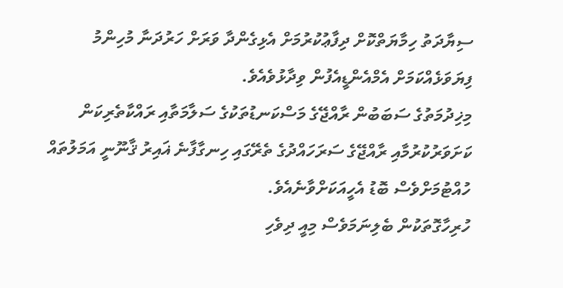ސިޔާދަތު ހިމާޔަތްކޮށް ދިފާޢުކުރުމަށް އެޅިގެންދާ ވަރަށް ހަރުދަނާ މުހިންމު ފިޔަވަޅެއްކަމަށް އެމްއެންޑީއެފުން ވިދާޅުވެއެވެ.
މިޚިދުމަތުގެ ސަބަބުން ރާއްޖޭގެ މަސްކަނޑުތަކުގެ ސަލާމަތާއި ރައްކާތެރިކަން ކަށަވަރުކުރުމާއި ރާއްޖޭގެ ސަރަހައްދުގެ ތެރޭގައި ހިނގާފާނެ ޣައިރު ޤާނޫނީ އަމަލުތައް ހުއްޓުމަށްވެސް ބޮޑު އެހީއަކަށްވާނެއެވެ.
ހުރިހާގޮތަކުން ބެލިނަމަވެސް މިއީ ދިވެހި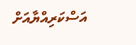އަސްކަރިއްޔާއަށް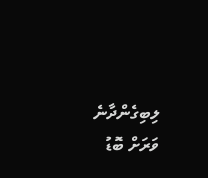ލިބިގެންދާނެ ވަރަށް ބޮޑު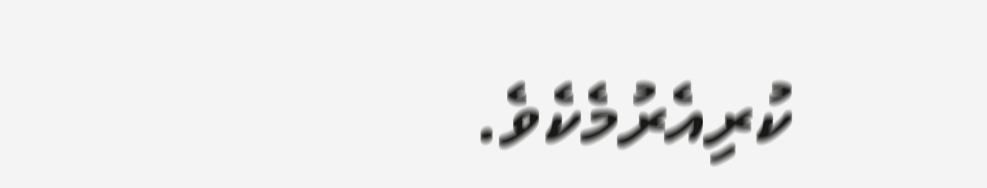ކުރިއެރުމެކެވެ.